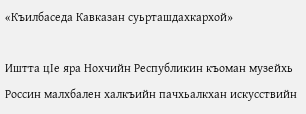«Къилбаседа Кавказан суьрташдахкархой»

Иштта цIе яра Нохчийн Республикин къоман музейхь Россин малхбален халкъийн пачхьалкхан искусствийн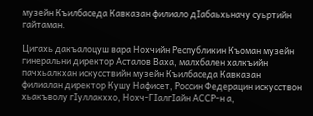музейн Къилбаседа Кавказан филиало дIабаьхьначу суьртийн гайтаман.

Цигахь дакъалоцуш вара Нохчийн Республикин Къоман музейн гинеральни директор Асталов Ваха, малхбален халкъийн пачхьалкхан искусствийн музейн Къилбаседа Кавказан филиалан директор Кушу Нафисет, Россин Федерацин искусствон хьакъволу гIуллакххо, Нохч-ГIалгIайн АССР-н а,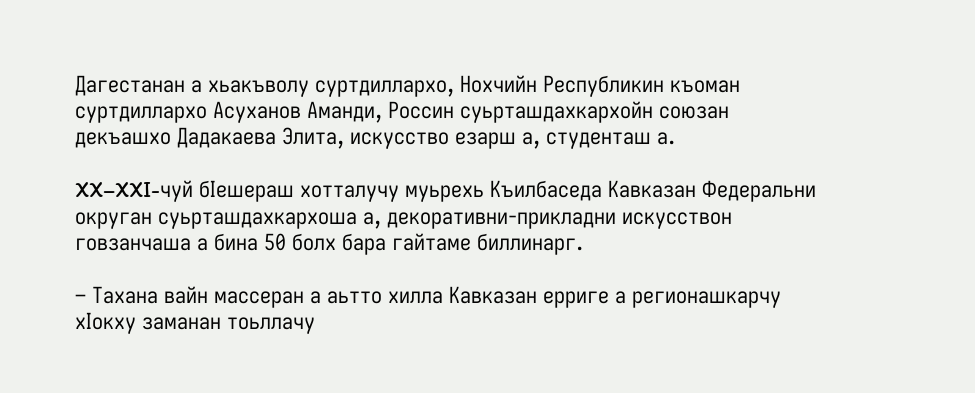Дагестанан а хьакъволу суртдиллархо, Нохчийн Республикин къоман суртдиллархо Асуханов Аманди, Россин суьрташдахкархойн союзан декъашхо Дадакаева Элита, искусство езарш а, студенташ а.

XX–XXI-чуй бIешераш хотталучу муьрехь Къилбаседа Кавказан Федеральни округан суьрташдахкархоша а, декоративни-прикладни искусствон говзанчаша а бина 50 болх бара гайтаме биллинарг.

– Тахана вайн массеран а аьтто хилла Кавказан ерриге а регионашкарчу хIокху заманан тоьллачу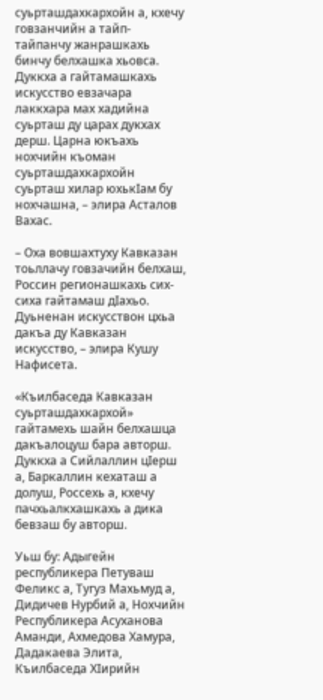суьрташдахкархойн а, кхечу говзанчийн а тайп-тайпанчу жанрашкахь бинчу белхашка хьовса. Дуккха а гайтамашкахь искусство евзачара лаккхара мах хадийна суьрташ ду царах дукхах дерш. Царна юкъахь нохчийн къоман суьрташдахкархойн суьрташ хилар юхькIам бу нохчашна, – элира Асталов Вахас.

– Оха вовшахтуху Кавказан тоьллачу говзачийн белхаш, Россин регионашкахь сих-сиха гайтамаш дIахьо. Дуьненан искусствон цхьа дакъа ду Кавказан искусство, – элира Кушу Нафисета.

«Къилбаседа Кавказан суьрташдахкархой» гайтамехь шайн белхашца дакъалоцуш бара авторш. Дуккха а Сийлаллин цIерш а, Баркаллин кехаташ а долуш, Россехь а, кхечу пачхьалкхашкахь а дика бевзаш бу авторш.

Уьш бу: Адыгейн республикера Петуваш Феликс а, Тугуз Махьмуд а, Дидичев Нурбий а, Нохчийн Республикера Асуханова Аманди, Ахмедова Хамура, Дадакаева Элита, Къилбаседа ХIирийн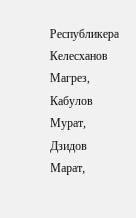Республикера Келесханов Магрез, Кабулов Мурат, Дзидов Марат,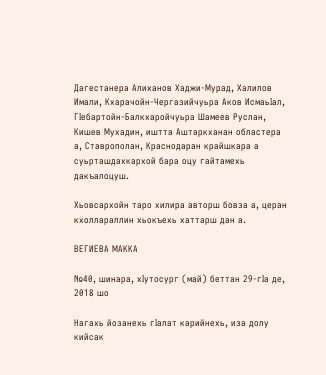Дагестанера Алиханов Хаджи-Мурад, Халилов Имали, Кхарачойн-Чергазийчуьра Аков ИсмаьIал, ГIебартойн-Балкхаройчуьра Шамеев Руслан, Кишев Мухадин, иштта Аштаркханан областера а, Ставрополан, Краснодаран крайшкара а суьрташдахкархой бара оцу гайтамехь дакъалоцуш.

Хьовсархойн таро хилира авторш бовза а, церан кхоллараллин хьокъехь хаттарш дан а.

ВЕГИЕВА МАККА

№40, шинара, хIутосург (май) беттан 29-гIа де, 2018 шо

Нагахь йозанехь гIалат карийнехь, иза долу кийсак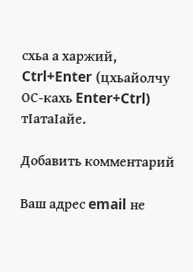схьа а харжий, Ctrl+Enter (цхьайолчу ОС-кахь Enter+Ctrl) тIатаIайе.

Добавить комментарий

Ваш адрес email не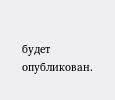будет опубликован.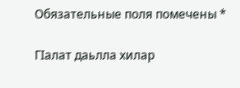Обязательные поля помечены *

ГIалат даьлла хилар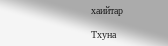хаийтар

Тхуна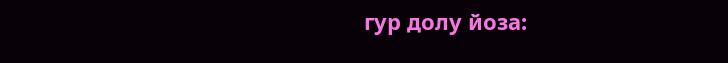гур долу йоза: